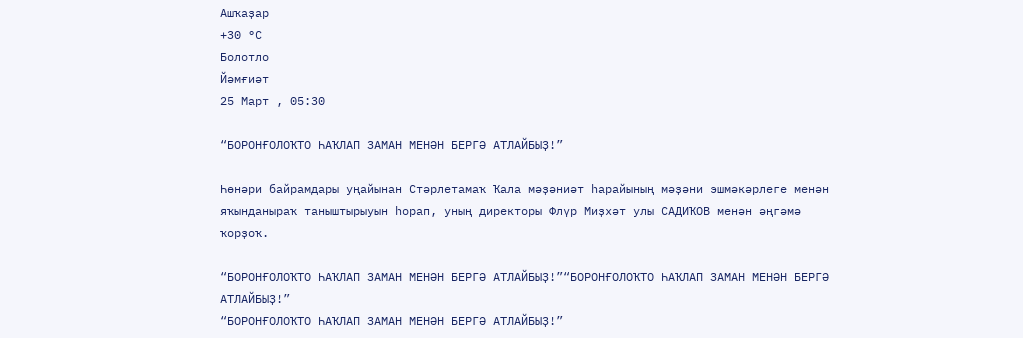Ашҡаҙар
+30 °С
Болотло
Йәмғиәт
25 Март , 05:30

“БОРОНҒОЛОҠТО ҺАҠЛАП ЗАМАН МЕНӘН БЕРГӘ АТЛАЙБЫҘ!”

Һөнәри байрамдары уңайынан Стәрлетамаҡ Ҡала мәҙәниәт һарайының мәҙәни эшмәкәрлеге менән яҡынданыраҡ таныштырыуын һорап, уның директоры Флүр Миҙхәт улы САДИҠОВ менән әңгәмә ҡорҙоҡ.

“БОРОНҒОЛОҠТО ҺАҠЛАП ЗАМАН МЕНӘН БЕРГӘ АТЛАЙБЫҘ!”“БОРОНҒОЛОҠТО ҺАҠЛАП ЗАМАН МЕНӘН БЕРГӘ АТЛАЙБЫҘ!”
“БОРОНҒОЛОҠТО ҺАҠЛАП ЗАМАН МЕНӘН БЕРГӘ АТЛАЙБЫҘ!”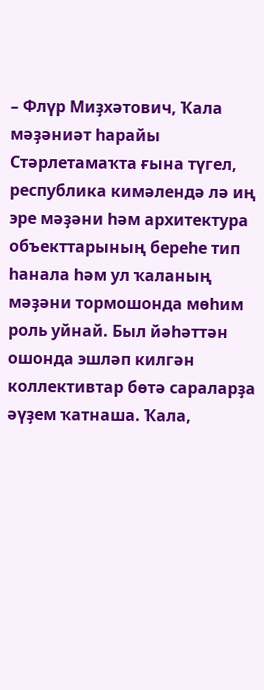– Флүр Миҙхәтович, Ҡала мәҙәниәт һарайы Стәрлетамаҡта ғына түгел, республика кимәлендә лә иң эре мәҙәни һәм архитектура объекттарының береһе тип һанала һәм ул ҡаланың мәҙәни тормошонда мөһим роль уйнай. Был йәһәттән ошонда эшләп килгән коллективтар бөтә сараларҙа әүҙем ҡатнаша. Ҡала,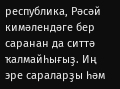республика, Рәсәй кимәлендәге бер саранан да ситтә ҡалмайһығыҙ. Иң эре сараларҙы һәм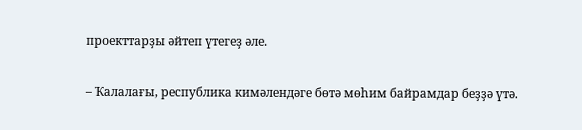проекттарҙы әйтеп үтегеҙ әле.

– Ҡалалағы, республика кимәлендәге бөтә мөһим байрамдар беҙҙә үтә.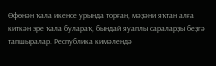Өфөнән ҡала икенсе урында торған, мәҙәни яҡтан алға киткән эре ҡала булараҡ, бындай яуаплы сараларҙы беҙгә тапшыралар. Республика кимәлендә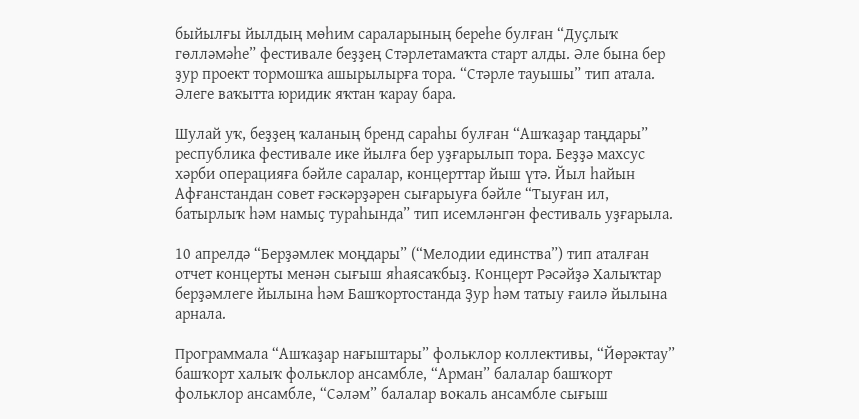быйылғы йылдың мөһим сараларының береһе булған “Дуҫлыҡ гөлләмәһе” фестивале беҙҙең Стәрлетамаҡта старт алды. Әле бына бер ҙур проект тормошҡа ашырылырға тора. “Стәрле тауышы” тип атала. Әлеге ваҡытта юридик яҡтан ҡарау бара.

Шулай уҡ, беҙҙең ҡаланың бренд сараһы булған “Ашҡаҙар таңдары” республика фестивале ике йылға бер уҙғарылып тора. Беҙҙә махсус хәрби операцияға бәйле саралар, концерттар йыш үтә. Йыл һайын Афғанстандан совет ғәскәрҙәрен сығарыуға бәйле “Тыуған ил, батырлыҡ һәм намыҫ тураһында” тип исемләнгән фестиваль уҙғарыла.

10 апрелдә “Берҙәмлек моңдары” (“Мелодии единства”) тип аталған отчет концерты менән сығыш яһаясаҡбыҙ. Концерт Рәсәйҙә Халыҡтар берҙәмлеге йылына һәм Башҡортостанда Ҙур һәм татыу ғаилә йылына арнала.

Программала “Ашҡаҙар нағыштары” фольклор коллективы, “Йөрәктау” башҡорт халыҡ фольклор ансамбле, “Арман” балалар башҡорт фольклор ансамбле, “Сәләм” балалар вокаль ансамбле сығыш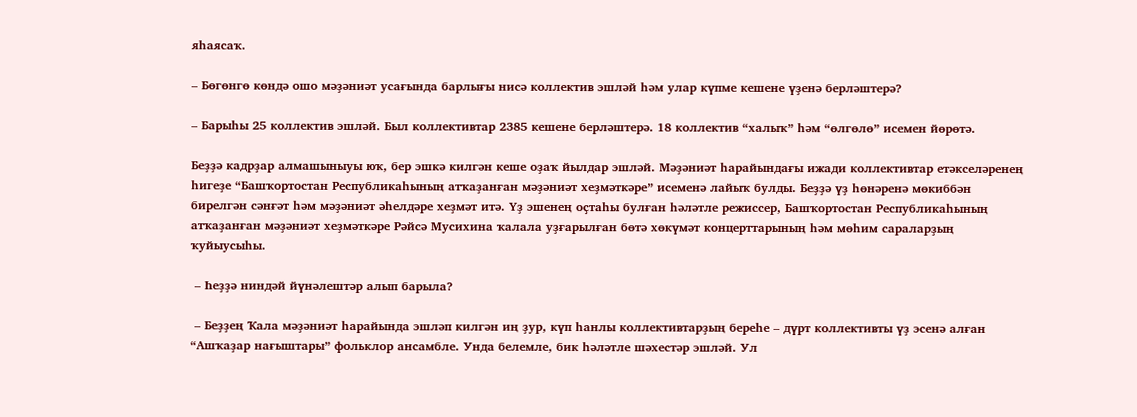яһаясаҡ.

– Бөгөнгө көндә ошо мәҙәниәт усағында барлығы нисә коллектив эшләй һәм улар күпме кешене үҙенә берләштерә?

– Барыһы 25 коллектив эшләй. Был коллективтар 2385 кешене берләштерә. 18 коллектив “халыҡ” һәм “өлгөлө” исемен йөрөтә.

Беҙҙә кадрҙар алмашыныуы юҡ, бер эшкә килгән кеше оҙаҡ йылдар эшләй. Мәҙәниәт һарайындағы ижади коллективтар етәкселәренең һигеҙе “Башҡортостан Республикаһының атҡаҙанған мәҙәниәт хеҙмәткәре” исеменә лайыҡ булды. Беҙҙә үҙ һөнәренә мөкиббән бирелгән сәнғәт һәм мәҙәниәт әһелдәре хеҙмәт итә. Үҙ эшенең оҫтаһы булған һәләтле режиссер, Башҡортостан Республикаһының атҡаҙанған мәҙәниәт хеҙмәткәре Рәйсә Мусихина ҡалала уҙғарылған бөтә хөкүмәт концерттарының һәм мөһим сараларҙың ҡуйыусыһы.

 – Һеҙҙә ниндәй йүнәлештәр алып барыла?

 – Беҙҙең Ҡала мәҙәниәт һарайында эшләп килгән иң ҙур, күп һанлы коллективтарҙың береһе – дүрт коллективты үҙ эсенә алған “Ашҡаҙар нағыштары” фольклор ансамбле. Унда белемле, бик һәләтле шәхестәр эшләй. Ул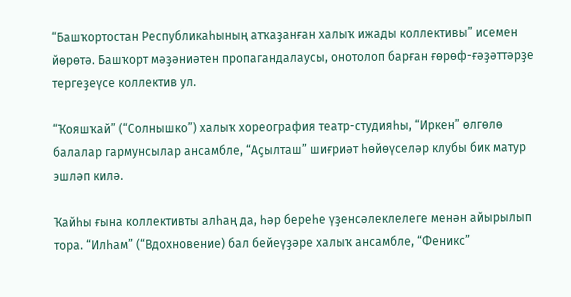“Башҡортостан Республикаһының атҡаҙанған халыҡ ижады коллективы” исемен йөрөтә. Башҡорт мәҙәниәтен пропагандалаусы, онотолоп барған ғөрөф-ғәҙәттәрҙе тергеҙеүсе коллектив ул.

“Ҡояшҡай” (“Солнышко”) халыҡ хореография театр-студияһы, “Иркен” өлгөлө балалар гармунсылар ансамбле, “Аҫылташ” шиғриәт һөйөүселәр клубы бик матур эшләп килә.

Ҡайһы ғына коллективты алһаң да, һәр береһе үҙенсәлеклелеге менән айырылып тора. “Илһам” (“Вдохновение) бал бейеүҙәре халыҡ ансамбле, “Феникс”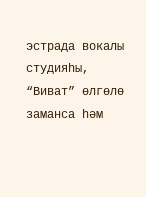эстрада вокалы студияһы, “Виват” өлгөлө заманса һәм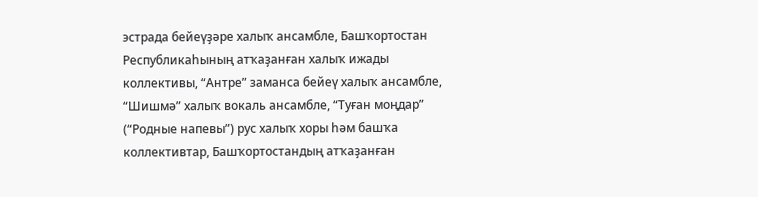эстрада бейеүҙәре халыҡ ансамбле, Башҡортостан Республикаһының атҡаҙанған халыҡ ижады коллективы, “Антре” заманса бейеү халыҡ ансамбле, “Шишмә” халыҡ вокаль ансамбле, “Туған моңдар” (“Родные напевы”) рус халыҡ хоры һәм башҡа коллективтар, Башҡортостандың атҡаҙанған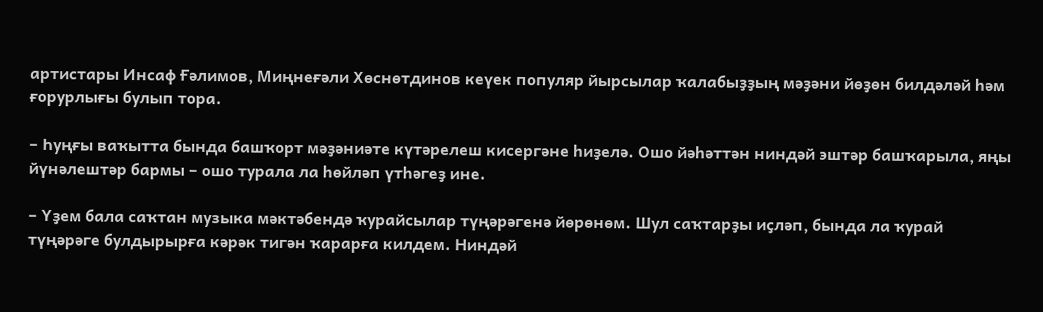артистары Инсаф Ғәлимов, Миңнеғәли Хөснөтдинов кеүек популяр йырсылар ҡалабыҙҙың мәҙәни йөҙөн билдәләй һәм ғорурлығы булып тора.

– Һуңғы ваҡытта бында башҡорт мәҙәниәте күтәрелеш кисергәне һиҙелә. Ошо йәһәттән ниндәй эштәр башҡарыла, яңы йүнәлештәр бармы – ошо турала ла һөйләп үтһәгеҙ ине.

– Үҙем бала саҡтан музыка мәктәбендә ҡурайсылар түңәрәгенә йөрөнөм. Шул саҡтарҙы иҫләп, бында ла ҡурай түңәрәге булдырырға кәрәк тигән ҡарарға килдем. Ниндәй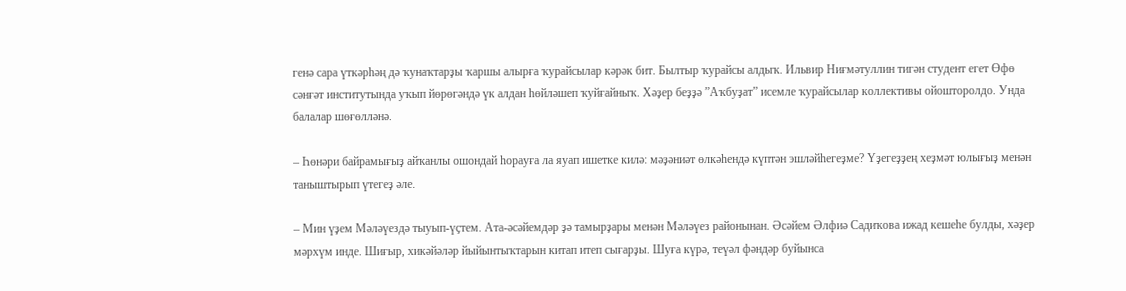генә сара үткәрһәң дә ҡунаҡтарҙы ҡаршы алырға ҡурайсылар кәрәк бит. Былтыр ҡурайсы алдыҡ. Ильвир Ниғмәтуллин тигән студент егет Өфө сәнғәт институтында уҡып йөрөгәндә үк алдан һөйләшеп ҡуйғайныҡ. Хәҙер беҙҙә ”Аҡбуҙат” исемле ҡурайсылар коллективы ойошторолдо. Унда балалар шөғөлләнә.

– Һөнәри байрамығыҙ айҡанлы ошондай һорауға ла яуап ишетке килә: мәҙәниәт өлкәһендә күптән эшләйһегеҙме? Үҙегеҙҙең хеҙмәт юлығыҙ менән таныштырып үтегеҙ әле.

– Мин үҙем Мәләүездә тыуып-үҫтем. Ата-әсәйемдәр ҙә тамырҙары менән Мәләүез районынан. Әсәйем Әлфиә Садиҡова ижад кешеһе булды, хәҙер мәрхүм инде. Шиғыр, хикәйәләр йыйынтыҡтарын китап итеп сығарҙы. Шуға күрә, теүәл фәндәр буйынса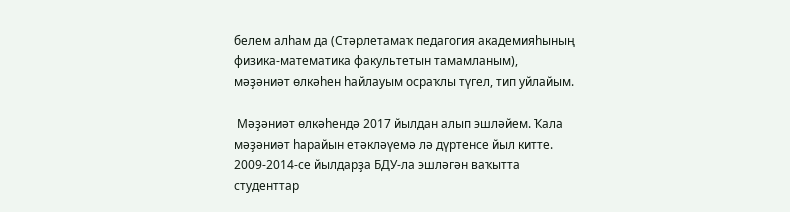белем алһам да (Стәрлетамаҡ педагогия академияһының физика-математика факультетын тамамланым), мәҙәниәт өлкәһен һайлауым осраҡлы түгел, тип уйлайым.

 Мәҙәниәт өлкәһендә 2017 йылдан алып эшләйем. Ҡала мәҙәниәт һарайын етәкләүемә лә дүртенсе йыл китте. 2009-2014-се йылдарҙа БДУ-ла эшләгән ваҡытта студенттар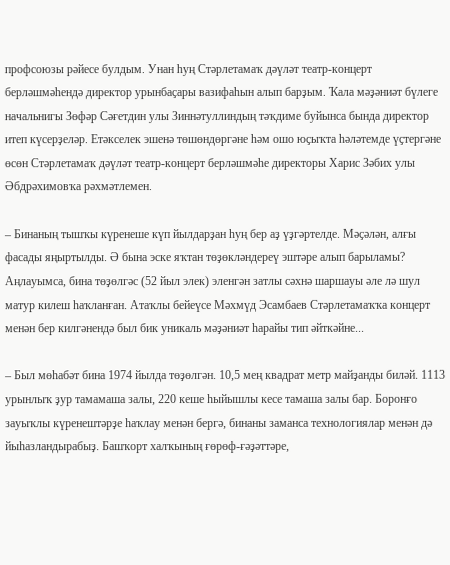профсоюзы рәйесе булдым. Унан һуң Стәрлетамаҡ дәүләт театр-концерт берләшмәһендә директор урынбаҫары вазифаһын алып барҙым. Ҡала мәҙәниәт бүлеге начальнигы Зөфәр Сәғетдин улы Зиннәтуллиндың тәҡдиме буйынса бында директор итеп күсерҙеләр. Етәкселек эшенә төшөндөргәне һәм ошо юҫыҡта һәләтемде үҫтергәне өсөн Стәрлетамаҡ дәүләт театр-концерт берләшмәһе директоры Харис Зәбих улы Әбдрәхимовҡа рәхмәтлемен.

– Бинаның тышҡы күренеше күп йылдарҙан һуң бер аҙ үҙгәртелде. Мәҫәлән, алғы фасады яңыртылды. Ә бына эске яҡтан төҙөкләндереү эштәре алып барыламы? Аңлауымса, бина төҙөлгәс (52 йыл элек) эленгән затлы сәхнә шаршауы әле лә шул матур килеш һаҡланған. Атаҡлы бейеүсе Мәхмүд Эсамбаев Стәрлетамаҡҡа концерт менән бер килгәнендә был бик уникаль мәҙәниәт һарайы тип әйткәйне...

– Был мөһабәт бина 1974 йылда төҙөлгән. 10,5 мең квадрат метр майҙанды биләй. 1113 урынлыҡ ҙур тамамаша залы, 220 кеше һыйышлы кесе тамаша залы бар. Боронғо зауыҡлы күренештәрҙе һаҡлау менән бергә, бинаны заманса технологиялар менән дә йыһазландырабыҙ. Башҡорт халҡының ғөрөф-ғәҙәттәре,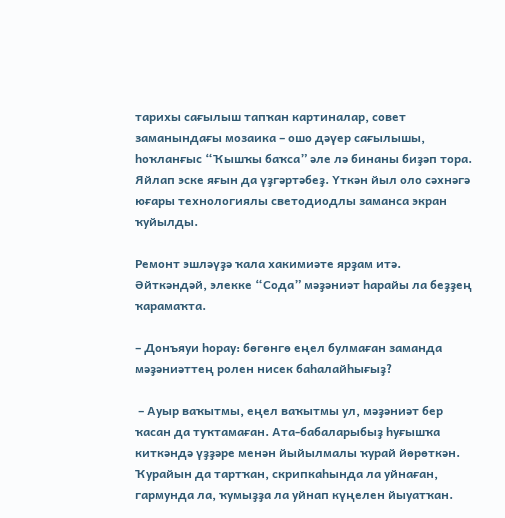тарихы сағылыш тапҡан картиналар, совет заманындағы мозаика – ошо дәүер сағылышы, һоҡланғыс “Ҡышҡы баҡса” әле лә бинаны биҙәп тора. Яйлап эске яғын да үҙгәртәбеҙ. Үткән йыл оло сәхнәгә юғары технологиялы светодиодлы заманса экран ҡуйылды.

Ремонт эшләүҙә ҡала хакимиәте ярҙам итә. Әйткәндәй, элекке “Сода” мәҙәниәт һарайы ла беҙҙең ҡарамаҡта.

– Донъяуи һорау: бөгөнгө еңел булмаған заманда мәҙәниәттең ролен нисек баһалайһығыҙ?

 – Ауыр ваҡытмы, еңел ваҡытмы ул, мәҙәниәт бер ҡасан да туҡтамаған. Ата-бабаларыбыҙ һуғышҡа киткәндә үҙҙәре менән йыйылмалы ҡурай йөрөткән. Ҡурайын да тартҡан, скрипкаһында ла уйнаған, гармунда ла, ҡумыҙҙа ла уйнап күңелен йыуатҡан.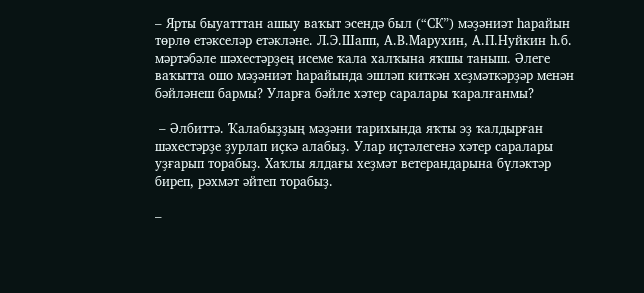– Ярты быуатттан ашыу ваҡыт эсендә был (“СК”) мәҙәниәт һарайын төрлө етәкселәр етәкләне. Л.Э.Шапп, А.В.Марухин, А.П.Нуйкин һ.б. мәртәбәле шәхестәрҙең исеме ҡала халҡына яҡшы таныш. Әлеге ваҡытта ошо мәҙәниәт һарайында эшләп киткән хеҙмәткәрҙәр менән бәйләнеш бармы? Уларға бәйле хәтер саралары ҡаралғанмы?

 – Әлбиттә. Ҡалабыҙҙың мәҙәни тарихында яҡты эҙ ҡалдырған шәхестәрҙе ҙурлап иҫкә алабыҙ. Улар иҫтәлегенә хәтер саралары уҙғарып торабыҙ. Хаҡлы ялдағы хеҙмәт ветерандарына бүләктәр биреп, рәхмәт әйтеп торабыҙ.

–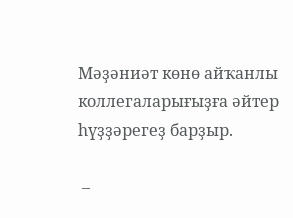Мәҙәниәт көнө айҡанлы коллегаларығыҙға әйтер һүҙҙәрегеҙ барҙыр.

 –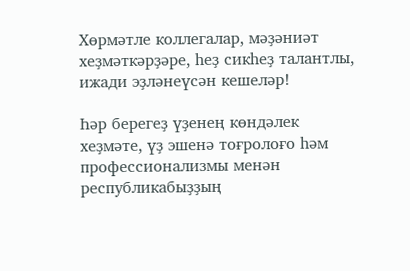Хөрмәтле коллегалар, мәҙәниәт хеҙмәткәрҙәре, һеҙ сикһеҙ талантлы, ижади эҙләнеүсән кешеләр!

Һәр берегеҙ үҙенең көндәлек хеҙмәте, үҙ эшенә тоғролоғо һәм профессионализмы менән республикабыҙҙың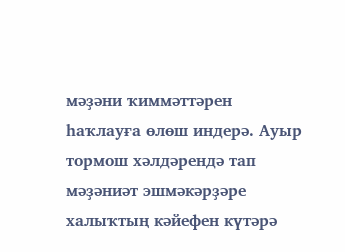мәҙәни ҡиммәттәрен һаҡлауға өлөш индерә. Ауыр тормош хәлдәрендә тап мәҙәниәт эшмәкәрҙәре халыҡтың кәйефен күтәрә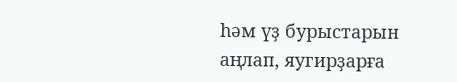һәм үҙ бурыстарын аңлап, яугирҙарға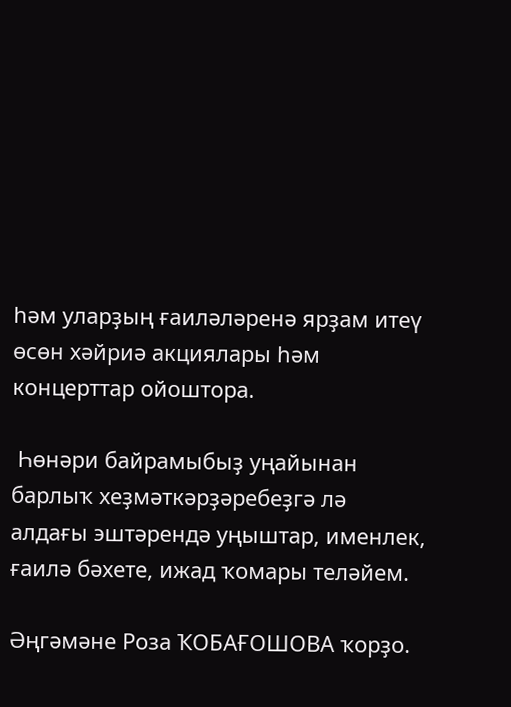һәм уларҙың ғаиләләренә ярҙам итеү өсөн хәйриә акциялары һәм концерттар ойоштора.

 Һөнәри байрамыбыҙ уңайынан барлыҡ хеҙмәткәрҙәребеҙгә лә алдағы эштәрендә уңыштар, именлек, ғаилә бәхете, ижад ҡомары теләйем.

Әңгәмәне Роза ҠОБАҒОШОВА ҡорҙо.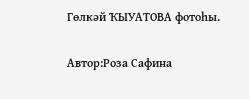Гөлкәй ҠЫУАТОВА фотоһы.

Автор:Роза Сафина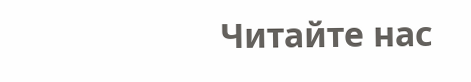Читайте нас